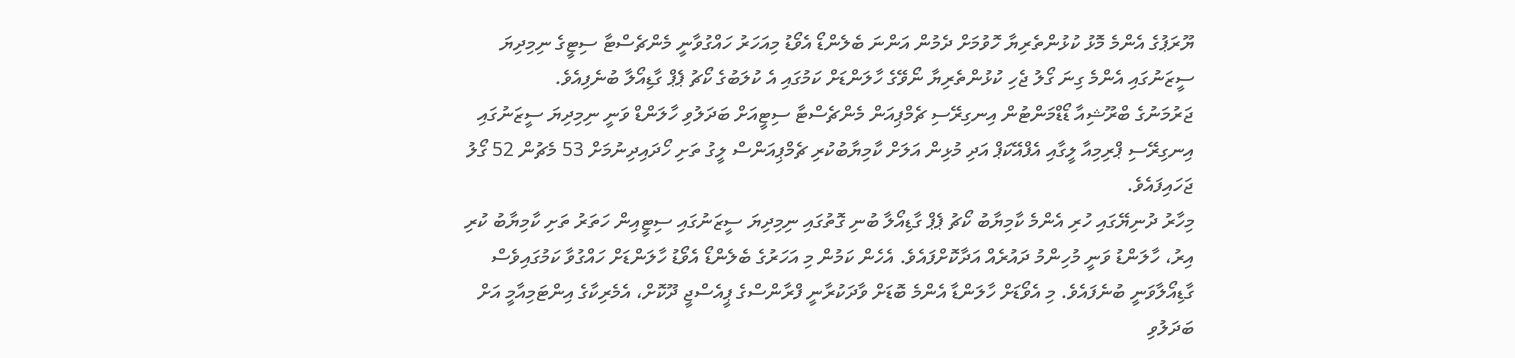ޔޫރަޕުގެ އެންމެ މޮޅު ކުޅުންތެރިޔާ ހޮވުމަށް ދެމުން އަންނަ ބެލެންޑޯ އެވޯޑު މިއަހަރު ހައްގުވާނީ މެންޗެސްޓާ ސިޓީގެ ނިމިދިޔަ ސީޒަނުގައި އެންމެ ގިނަ ގޯލު ޖެހި ކުޅުންތެރިޔާ ނޯވޭގެ ހާލަންޑަށް ކަމުގައި އެ ކުލަބުގެ ކޯޗު ޕެޕް ގާޑިއޯލާ ބުނެފިއެވެ.
ޖަރުމަނުގެ ބްރޫޝިއާ ޑޯޑްމަންޓުން އިނގިރޭސި ޗެމްޕިއަން މެންޗެސްޓާ ސިޓީއަށް ބަދަލުވި ހާލަންޑް ވަނީ ނިމިދިޔަ ސީޒަނުގައި އިނގިރޭސި ޕްރިމިއާ ލީގާއި އެފްއޭކަޕް އަދި މުޅިން އަލަށް ކާމިޔާބުކުރި ޗެމްޕިއަންސް ލީގު ތަށި ހޯދައިދިނުމަށް 53 މެޗުން 52 ގޯލު ޖަހައިފައެވެ.
މިހާރު ދުނިޔޭގައި ހުރި އެންމެ ކާމިޔާބު ކޯޗު ޕެޕް ގާޑިއޯލާ ބުނި ގޮތުގައި ނިމިދިޔަ ސީޒަނުގައި ސިޓީއިން ހަތަރު ތަށި ކާމިޔާބު ކުރި އިރު، ހާލަންޑު ވަނީ މުހިންމު ދައުރެއް އަދާކޮށްފައެވެ. އެހެން ކަމުން މި އަހަރުގެ ބެލެންޑޯ އެވޯޑު ހާލަންޑަށް ހައްގުވާ ކަމުގައިވެސް ގާޑިއޯލާވަނީ ބުނެފައެވެ. މި އެވޯޑަށް ހާލަންޑާ އެންމެ ބޮޑަށް ވާދަކުރާނީ ފްރާންސްގެ ޕީއެސްޖީ ދޫކޮށް، އެމެރިކާގެ އިންޓަމިއާމީ އަށް ބަދަލުވި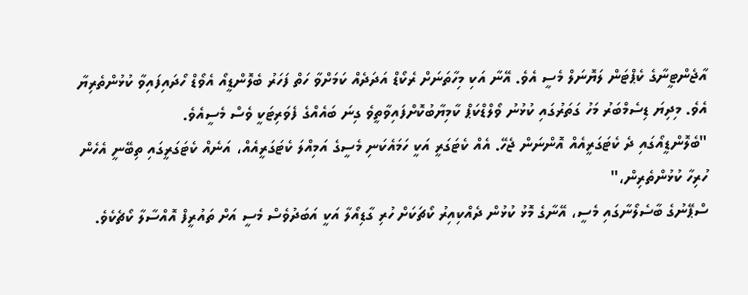އާޖެންޓީނާގެ ކެޕްޓަން ލަޔޮނަލް މެސީ އެވެ. އޭނާ އަކި މިހާތަނަށް ރެކޯޑް އަދަދެއް ކަމަށްވާ ހަތް ފަހަރު ބެލޮންޑީއޯ އެވޯޑް ހޯދައިފައިވާ ކުޅުންތެރިޔާ އެވެ. މިދިޔަ ޑިސެމްބަރު މަހު ގަތަރުގައި ކުޅުނު ވޯލްޑްކަޕް ކާމިޔާބުކޮށްފައިވާތީވެ ގިނަ ބައެއްގެ ފެވަރިޓަކީ ވެސް މެސީއެވެ.
"ބެލޮންޑީއޯގައި ދެ ކެޓަގަރީއެއް އޮންނަން ޖެހޭ. އެއް ކެޓަގަރީ އަކީ ހަމައެކަނި މެސީގެ އަމިއްލަ ކެޓަގަރީއެއް، އަނެއް ކެޓަގަރީގައި ތިބޭނީ އެހެން ހުރިހާ ކުޅުންތެރިން،"
ސްޕޭނުގެ ބާސެލޯނާގައި މެސީ، އޭނާގެ މޮޅު ކުޅުން ދެއްކިއިރު ކޯޗަކަށް ހުރި ގާޑިއޯލާ އަކީ އަބަދުވެސް މެސީ އަށް ތައުރީފް އޮއްސާލާ ކޯޗެކެވެ.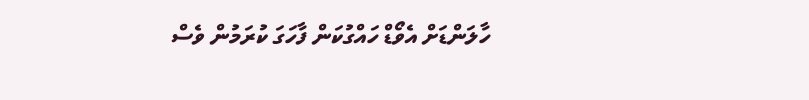ހާލަންޑަށް އެވޯޑް ހައްގުކަން ފާހަގަ ކުރަމުން ވެސް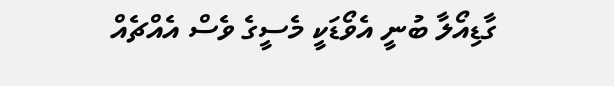ގާޑިއޯލާ ބުނީ އެވޯޑަކީ މެސީގެ ވެސް އެއްޗެއް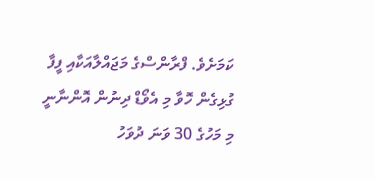ކަމަށެވެ. ފްރާންސްގެ މަޖައްލާއަކާއި ފީފާ ގުޅިގެން ހޮވާ މި އެވޯޑް ދިނުން އޮންނާނީ މި މަހުގެ 30 ވަނަ ދުވަހު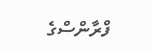ފްރާންސްގެ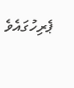ޕެރިހުގައެވެ